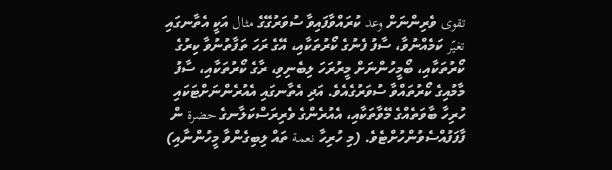تقوى ވެރިންނަށް وعد ކުރައްވާފައިވާ ސުވަރުގޭގެ مثال އަކީ އެތާނގައި تغيّر ކަމެއްނުވާ، ސާފު ފެނުގެ ކޯރުތަކާއި، އޭގެ ރަހަ ތަފާތުނުވާ ކިރުގެ ކޯރުތަކާއި، ބޯމީހުންނަށް މީރުރަހަ ލިބެނިވި، ރާގެ ކޯރުތަކާއި، ސާފު މާމުއިގެ ކޯރުތައްވާ ސުވަރުގެއެވެ. އަދި އެތާނގައި އެއުރެންނަށްޓަކައި ހުރިހާ ބާވަތެއްގެ މޭވާތަކާއި، އެއުރެންގެ ވެރިރަސްކަލާނގެ حضرة ން ފާފަފުއްސެވުންހުށްޓެވެ. (މި ހުރިހާ نعمة ތައް ލިބިގެންވާ މީހުންނާއި)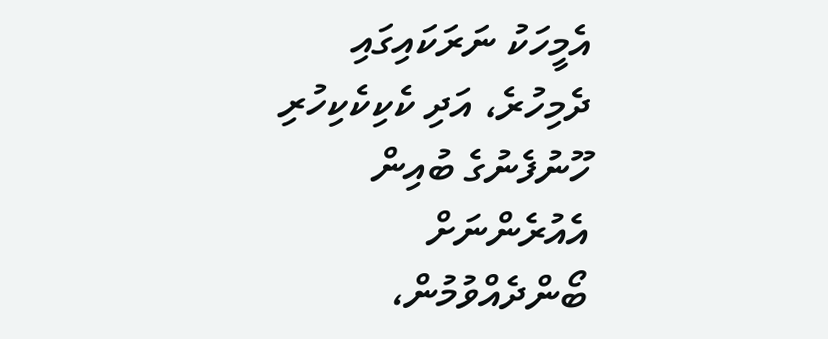އެމީހަކު ނަރަކައިގައި ދެމިހުރެ، އަދި ކެކިކެކިހުރި ހޫނުފެނުގެ ބުއިން އެއުރެންނަށް ބޯންދެއްވުމުން،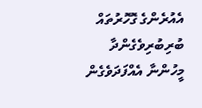އެއުރެންގެ ގޮހޮރުތައް ބުރިބުރިވެގެންދާ މީހުންނާ އެއްފަދަވެގެން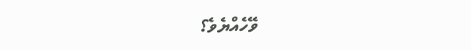ވޭހެއްޔެވެ؟